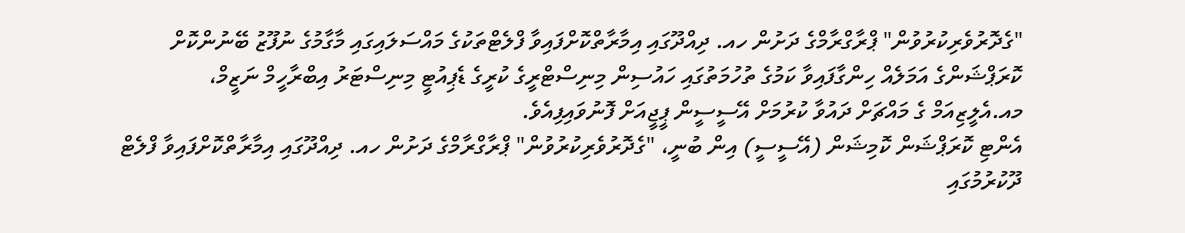"ގެދޮރުވެރިކުރުވުން" ޕްރާގްރާމްގެ ދަށުން ހއ. ދިއްދޫގައި އިމާރާތްކޮށްފައިވާ ފްލެޓްތަކުގެ މައްސަލައިގައި މާގާމުގެ ނުފޫޒު ބޭނުންކޮށް ކޮރަޕްޝަންގެ އަމަލެއް ހިންގާފައިވާ ކަމުގެ ތުހުމަތުގައި ހައުސިން މިނިސްޓްރީގެ ކުރީގެ ޑެޕިއުޓީ މިނިސްޓަރު އިބްރާހީމް ނަޒީމް، މއ.އެލީޒިއަމް ގެ މައްޗަށް ދައުވާ ކުރުމަށް އޭސީސީން ޕީޖީއަށް ފޮނުވައިފިއެވެ.
އެންޓި ކޮރަޕްޝަން ކޮމިޝަން (އޭސީސީ) އިން ބުނީ، "ގެދޮރުވެރިކުރުވުން" ޕްރާގްރާމްގެ ދަށުން ހއ. ދިއްދޫގައި އިމާރާތްކޮށްފައިވާ ފްލެޓް ދޫކުރުމުގައި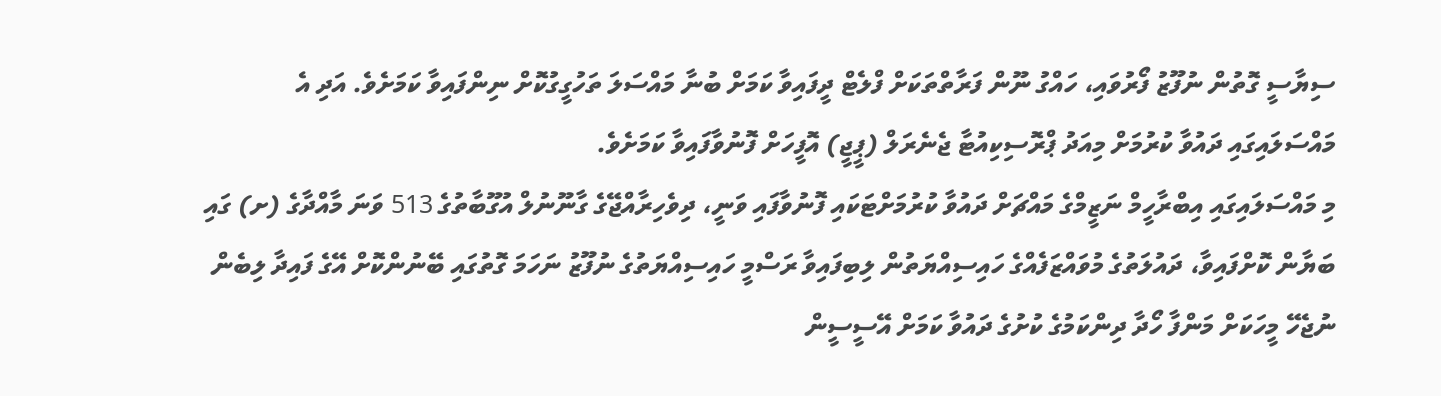ސިޔާސީ ގޮތުން ނުފޫޒު ފޯރުވައި، ހައްގު ނޫން ފަރާތްތަކަށް ފްލެޓް ދީފައިވާ ކަމަށް ބުނާ މައްސަލަ ތަހުގީގުކޮށް ނިންފައިވާ ކަމަށެވެ. އަދި އެ މައްސަލައިގައި ދައުވާ ކުރުމަށް މިއަދު ޕްރޮސިކިއުޓާ ޖެނެރަލް (ޕީޖީ) އޮފީހަށް ފޮނުވާފައިވާ ކަމަށެވެ.
މި މައްސަލައިގައި އިބްރާހީމް ނަޒީމްގެ މައްޗަށް ދައުވާ ކުރުމަށްޓަކައި ފޮނުވާފައި ވަނީ، ދިވެހިރާއްޖޭގެ ގާނޫނުލް އުގޫބާތުގެ 513 ވަނަ މާއްދާގެ (ށ) ގައި ބަޔާން ކޮށްފައިވާ، ދައުލަތުގެ މުވައްޒަފެއްގެ ހައިސިއްޔަތުން ލިބިފައިވާ ރަސްމީ ހައިސިއްޔަތުގެ ނުފޫޒު ނަހަމަ ގޮތުގައި ބޭނުންކޮށް އޭގެ ފައިދާ ލިބެން ނުޖެހޭ މީހަކަށް މަންފާ ހޯދާ ދިންކަމުގެ ކުށުގެ ދައުވާ ކަމަށް އޭސީސީން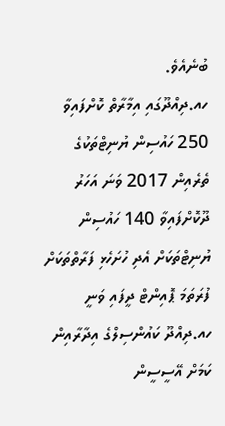ބުނެއެވެ.
ހއ.ދިއްދޫގައި އިމާރާތް ކޮށްފައިވާ 250 ހައުސިން ޔުނިޓްތަކުގެ ތެރެއިން 2017 ވަނަ އަހަރު ދޫކޮށްފައިވާ 140 ހައުސިން ޔުނިޓްތަކަށް އެދި ހުށަހެޅި ފަރާތްތަކަށް ފުރަތަމަ ޕޮއިންޓް ދީފައި ވަނީ ހއ.ދިއްދޫ ކައުންސިލްގެ އިދާރާއިން ކަމަށް އޭސީސީން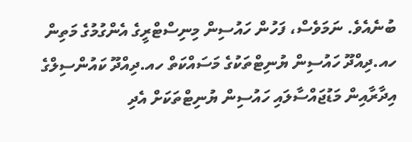ބުނެއެވެ. ނަމަވެސް، ފަހުން ހައުސިން މިނިސްޓްރީގެ އެންގުމުގެ މަތިން ހއ.ދިއްދޫ ހައުސިން ޔުނިޓްތަކުގެ މަސައްކަތް ހއ.ދިއްދޫ ކައުންސިލްގެ އިދާރާއިން މަޑުޖައްސާލައި ހައުސިން ޔުނިޓްތަކަށް އެދި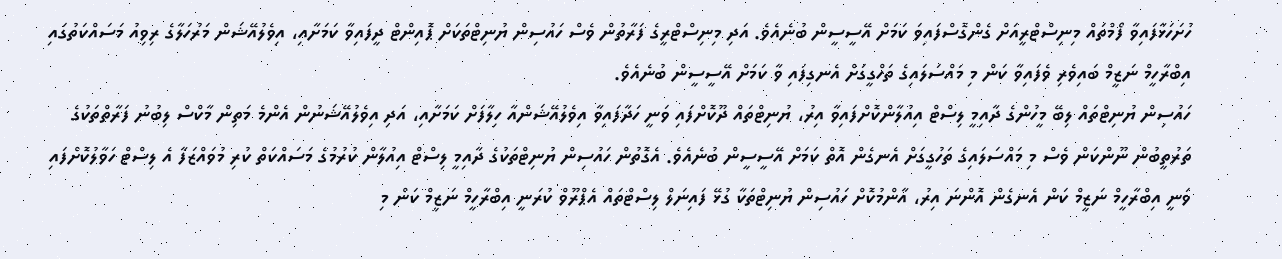ހުށަހަޅާފައިވާ ފޯމްތައް މިނިސްޓްރީއަށް ގެންގޮސްފައިވަ ކަމަށް އޭސީސީން ބުނެއެވެ. އަދި މިނިސްޓްރީގެ ފަރާތުން ވެސް ހައުސިން ޔުނިޓްތަކަށް ޕޮއިންޓް ދީފައިވާ ކަމަށާއި، އިވެލުއޭޝަން މަރުހަލާގެ ރިވިއު މަސައްކަތުގައި އިބްރާހީމް ނަޒީމް ބައިވެރި ވެފައިވާ ކަން މި މައްސަލައިގެ ތަހްގީގަށް އެނގިފައި ވާ ކަމަށް އޭސީސީން ބުނެއެވެ.
ހައުސިން ޔުނިޓްތައް ލިބޭ މީހުންގެ ދާއިމީ ލިސްޓް އިއުލާންކޮށްފައިވާ އިރު، ޔުނިޓްތައް ދޫކޮށްފައި ވަނީ ހަދާފައިވާ އިވެލުއޭޝަންއާ ހިލާފަށް ކަމަށާއި، އަދި އިވެލުއޭޝަނުން އެންމެ މަތިން މާކްސް ލިބުނު ފަރާތްތަކުގެ ތަރުތީބުން ނޫންކަން ވެސް މި މައްސަލައިގެ ތަހުގީގަށް އެނގެން އޮތް ކަމަށް އޭސީސީން ބުނެއެވެ. އެގޮތުން ހައުސިން ޔުނިޓްތަކުގެ ދާއިމީ ލިސްޓް އިއުލާން ކުރުމުގެ މަސައްކަތް ކުރި މުވައްޒަފާ އެ ލިސްޓް ހަވާލުކޮށްފައި ވަނީ އިބްރާހީމް ނަޒީމް ކަން އެނގެން އޮންނަ އިރު، އާންމުކޮށް ހައުސިން ޔުނިޓްތަކާ ގުޅޭ ފައިނަލް ލިސްޓްތައް އެޕްރޫވް ކުރަނީ އިބްރާހީމް ނަޒީމް ކަން މި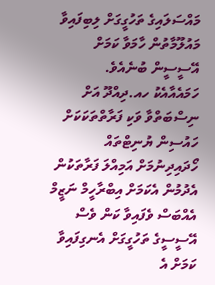މައްސަލައިގެ ތަހުގީގަށް ލިބިފައިވާ މައުލޫމާތުން ހާމަވާ ކަމަށް އޭސީސީން ބުނެއެވެ.
ހަމައެއާއެކު ހއ.ދިއްދޫ އަށް ނިސްބަތްވާ ވަކި ފަރާތްތަކަކަށް ހައުސިން ޔުނިޓްތައް ހޯދައިދިނުމަށް އަމިއްލަ ފަރާތަކުން އެދުމުން އެކަމަށް އިބްރާހީމް ނަޒީމް އެއްބަސް ވެފައިވާ ކަން ވެސް އޭސީސީގެ ތަހުގީގަށް އެނގިފައިވާ ކަމަށް އެ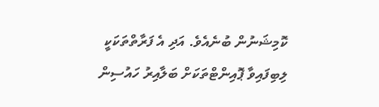ކޮމިޝަނުން ބުނެއެވެ. އަދި އެ ފަރާތްތަކަކީ ލިބިފައިވާ ޕޮއިންޓްތަކަށް ބަލާއިރު ހައުސިން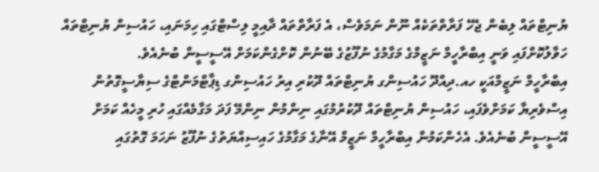ޔުނިޓްތައް ލިބެން ޖެހޭ ފަރާތްތަކެއް ނޫން ނަމަވެސް، އެ ފަރާތްތައް ދާއިމީ ލިސްޓްގައި ހިމަނައި، ހައުސިން ޔުނިޓްތައް ހަވާލުކޮށްފައި ވަނީ އިބްރާހީމް ނަޒީމްގެ މަގާމުގެ ނުފޫޒުގެ ބޭނުން ކޮށްގެންކަމަށް އޭސީސީން ބުނެއެވެ.
އިބްރާހީމް ނަޒީމްއަކީ ހއ.ދިއްދޫ ހައުސިންގ ޔުނިޓްތައް ދޫކުރި އިރު ހައުސިންގ ޑިޕާޓްމަންޓްގެ ސިޔާސީގޮތުން އިސްވެރިޔާ ކަމަށްވެފައި، ހައުސިން ޔުނިޓްތައް ދޫކުރުމުގައި ނިންމުން ނިންމޭ ފަދަ މަގާމެއްގައި ހުރި މީހެއް ކަމަށް އޭސީސީން ބުނެއެވެ. އެހެންކަމުން އިބްރާހީމް ނަޒީމް އޭނާގެ މަގާމުގެ ހައިސިއްޔަތުގެ ނުފޫޒު ނަހަމަ ގޮތުގައި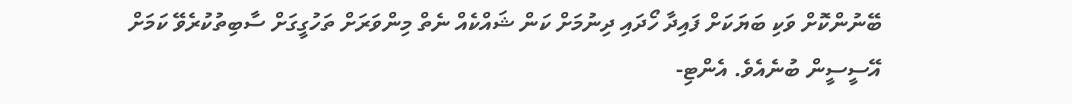ބޭނުންކޮށް ވަކި ބަޔަކަށް ފައިދާ ހޯދައި ދިނުމަށް ކަން ޝައްކެއް ނެތް މިންވަރަށް ތަހުގީގަށް ސާބިތުކުރެވޭ ކަމަށް އޭސީސީން ބުނެއެވެ. އެންޓި-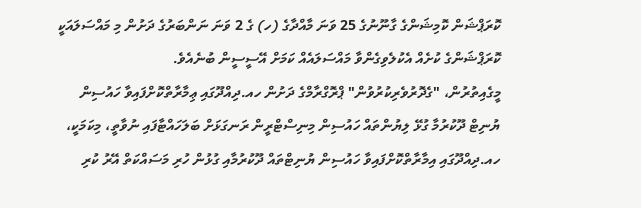ކޮރަޕްޝަން ކޮމިޝަންގެ ގާނޫނުގެ 25 ވަނަ މާއްދާގެ (ހ) ގެ 2 ވަނަ ނަންބަރުގެ ދަށުން މި މައްސަލައަކީ ކޮރަޕްޝަންގެ ކުށެއް އެކުލެވިގެންވާ މައްސަލައެއް ކަމަށް އޭސީސީން ބުނެއެވެ.
މީގެއިތުރުން، "ގެދޮރުވެރިކުރުވުން" ޕްރޮގްރާމްގެ ދަށުން ހއ.ދިއްދޫގައި ޢިމާރާތްކޮށްފައިވާ ހައުސިން ޔުނިޓް ދޫކުރުމާ ގުޅޭ ލިޔުންތައް ހައުސިން މިނިސްޓްރީން ރަނގަޅަށް ބަލަހައްޓާފައި ނުވާތީ، މިކަމަކީ، ހއ.ދިއްދޫގައި އިމާރާތްކޮށްފައިވާ ހައުސިން ޔުނިޓްތައް ދޫކުރުމާއި ގުޅުން ހުރި މަސައްކަތް އޭރު ކުރި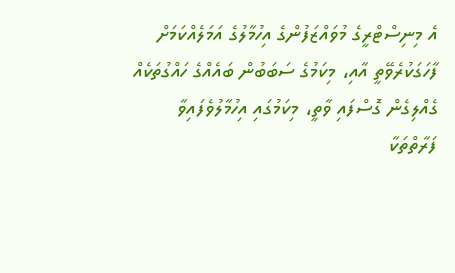އެ މިނިސްޓްރީގެ މުވައްޒަފުންގެ އިހުމާލުގެ އަމަލެއްކަމަށް ފާހަގަކުރެވޭތީ އާއި، މިކަމުގެ ސަބަބުން ބައެއްގެ ހައްގުތަކެއް ގެއްލިގެން ގޮސްފައި ވާތީ، މިކަމުގައި އިހުމާލުވެފައިވާ ފަރާތްތަކާ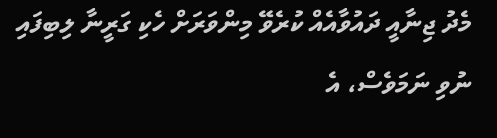މެދު ޖިނާއީ ދައުވާއެއް ކުރެވޭ މިންވަރަށް ހެކި ގަރީނާ ލިބިފައި ނުވި ނަމަވެސް، އެ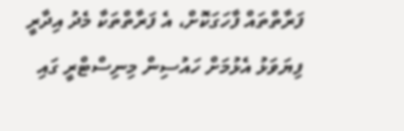ފަރާތްތައް ފާހަގަކޮށް، އެ ފަރާތްތަކާ މެދު އިދާރީ ފިޔަވަޅު އެޅުމަށް ހައުސިން މިނިސްޓްރީ ގައި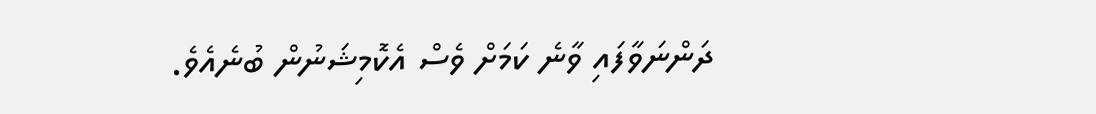ދަންނަވާފައި ވާނެ ކަމަށް ވެސް އެކޮމިޝަނުން ބުނެއެވެ.